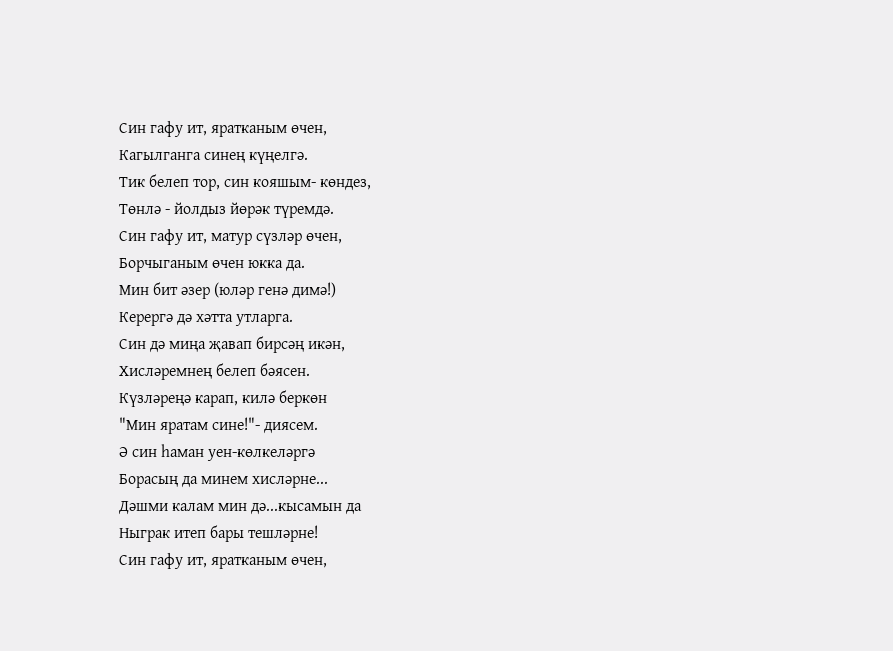Син гафу ит, яратканым өчен,
Кагылганга синең күңелгә.
Тик белеп тор, син кояшым- көндез,
Төнлә - йолдыз йөрәк түремдә.
Син гафу ит, матур сүзләр өчен,
Борчыганым өчен юкка да.
Мин бит әзер (юләр генә димә!)
Керергә дә хәтта утларга.
Син дә миңа җавап бирсәң икән,
Хисләремнең белеп бәясен.
Күзләреңә карап, килә беркөн
"Мин яратам сине!"- диясем.
Ә син һаман уен-көлкеләргә
Борасың да минем хисләрне...
Дәшми калам мин дә...кысамын да
Ныграк итеп бары тешләрне!
Син гафу ит, яратканым өчен,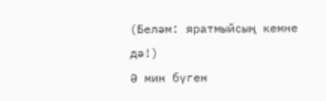(Беләм: яратмыйсың кемне дә!)
Ә мин бүген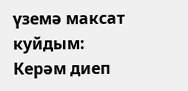үземә максат куйдым:
Керәм диеп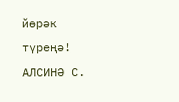йөрәк түреңә!
АЛСИНӘ С.